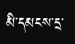མི་དམངས་དྲ་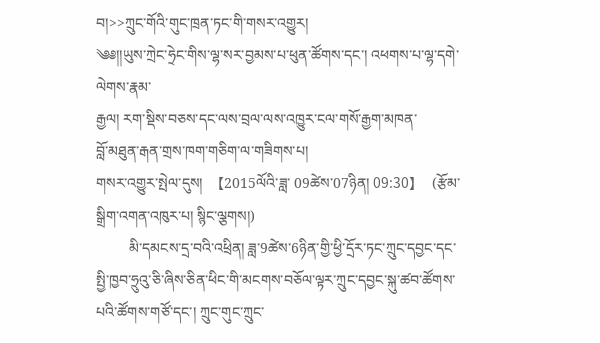བ།>>ཀྲུང་གོའི་གུང་ཁྲན་ཏང་གི་གསར་འགྱུར།
༄༅།།ཡུས་ཀྲེང་ཧྲེང་གིས་ལྷ་སར་བྱམས་པ་ཕུན་ཚོགས་དང་། འཕགས་པ་ལྷ་དགེ་ལེགས་རྣམ་
རྒྱལ། རག་སྡིས་བཅས་དང་ལས་བྲལ་ལས་འཁྱུར་ངལ་གསོ་རྒྱག་མཁན་
བློ་མཐུན་རྒན་གྲས་ཁག་གཅིག་ལ་གཟིགས་པ།
གསར་འགྱུར་སྤེལ་དུས།  【2015ལོའི་ཟླ་ 09ཚེས་07ཉིན། 09:30】   (རྩོམ་སྒྲིག་འགན་འཁུར་པ། སྙིང་ལྕགས།)
         མི་དམངས་དྲ་བའི་འཕྲིན། ཟླ་9ཚེས་6ཉིན་གྱི་ཕྱི་དྲོར་ཏང་ཀྲུང་དབྱང་དང་སྤྱི་ཁྱབ་ཧྲུའུ་ཅི་ཞིས་ཅིན་ཕིང་གི་མངགས་བཅོལ་ལྟར་ཀྲུང་དབྱང་སྐུ་ཚབ་ཚོགས་པའི་ཚོགས་གཙོ་དང་། ཀྲུང་གུང་ཀྲུང་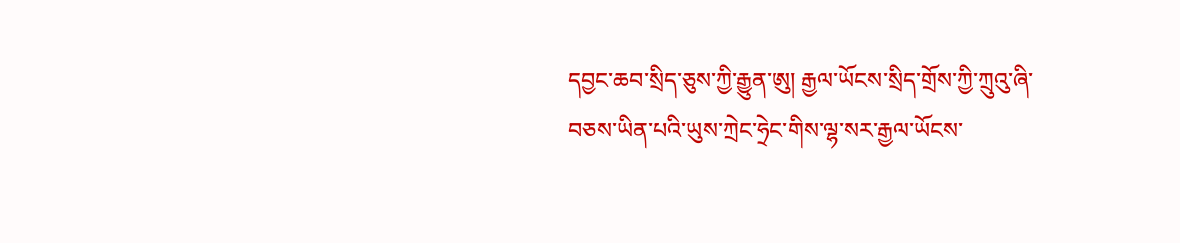དབྱང་ཆབ་སྲིད་ཅུས་ཀྱི་རྒྱུན་ཨུ། རྒྱལ་ཡོངས་སྲིད་གྲོས་ཀྱི་ཀྲུའུ་ཞི་བཅས་ཡིན་པའི་ཡུས་ཀྲེང་ཧྲེང་གིས་ལྷ་སར་རྒྱལ་ཡོངས་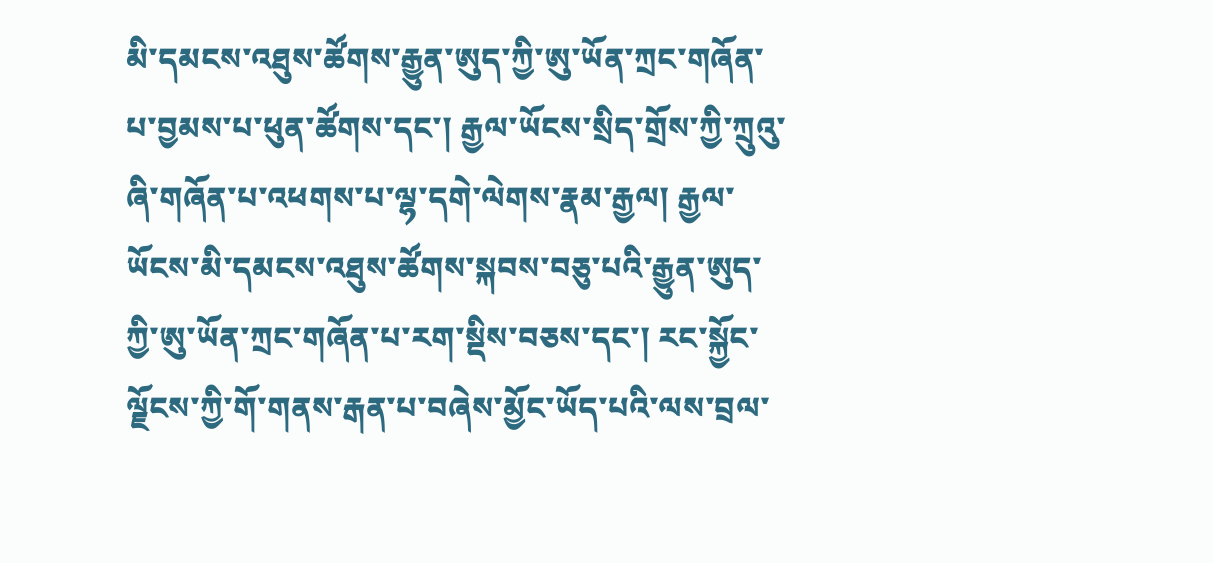མི་དམངས་འཐུས་ཚོགས་རྒྱུན་ཨུད་ཀྱི་ཨུ་ཡོན་ཀྲང་གཞོན་པ་བྱམས་པ་ཕུན་ཚོགས་དང་། རྒྱལ་ཡོངས་སྲིད་གྲོས་ཀྱི་ཀྲུའུ་ཞི་གཞོན་པ་འཕགས་པ་ལྷ་དགེ་ལེགས་རྣམ་རྒྱལ། རྒྱལ་ཡོངས་མི་དམངས་འཐུས་ཚོགས་སྐབས་བཅུ་པའི་རྒྱུན་ཨུད་ཀྱི་ཨུ་ཡོན་ཀྲང་གཞོན་པ་རག་སྡིས་བཅས་དང་། རང་སྐྱོང་ལྗོངས་ཀྱི་གོ་གནས་རྒན་པ་བཞེས་མྱོང་ཡོད་པའི་ལས་བྲལ་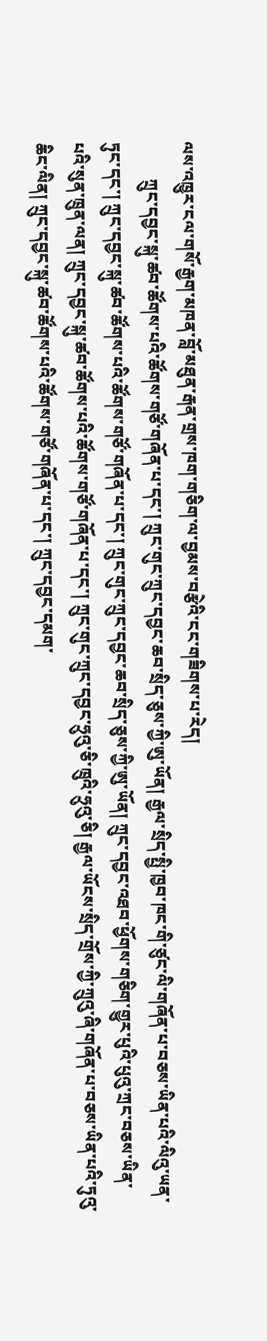ལས་འཁྱུར་ངལ་གསོ་རྒྱག་མཁན་བློ་མཐུན་རྒན་གྲས་ཁག་གཅིག་ལ་བྱམས་བརྩེའི་ངང་གཟིགས་པ་རེད།
         ཀྲུང་དབྱང་སྐུ་ཚབ་ཚོགས་པའི་ཚོགས་གཙོ་གཞོན་པ་དང་། ཀྲུང་གུང་ཀྲུང་དབྱང་ཆབ་སྲིད་ཅུས་ཀྱི་ཨུ་ཡོན། རྒྱལ་སྲིད་སྤྱི་ཁྱབ་ཁང་གི་ཙུང་ལི་གཞོན་པ་བཅས་ཡིན་པའི་ལིའུ་ཡན་ཏུང་དང་། ཀྲུང་དབྱང་སྐུ་ཚབ་ཚོགས་པའི་ཚོགས་གཙོ་གཞོན་པ་དང་། ཀྲུང་གུང་ཀྲུང་དབྱང་ཆབ་སྲིད་ཅུས་ཀྱི་ཨུ་ཡོན། ཀྲུང་དབྱང་འཐབ་ཕྱོགས་གཅིག་གྱུར་པུའི་པུའུ་ཀྲང་བཅས་ཡིན་པའི་སུན་ཁྲུན་ལན། ཀྲུང་དབྱང་སྐུ་ཚབ་ཚོགས་པའི་ཚོགས་གཙོ་གཞོན་པ་དང་། ཀྲུང་གུང་ཀྲུང་དབྱང་ཧྲུའུ་ཅི་ཁྲུའི་ཧྲུའུ་ཅི། རྒྱལ་ཡོངས་སྲིད་གྲོས་ཀྱི་ཀྲུའུ་ཞི་གཞོན་པ་བཅས་ཡིན་པའི་ཏུའུ་ཆིང་ལིན། ཀྲུང་དབྱང་སྐུ་ཚབ་ཚོགས་པའི་ཚོགས་གཙོ་གཞོན་པ་དང་། ཀྲུང་དབྱང་དམག་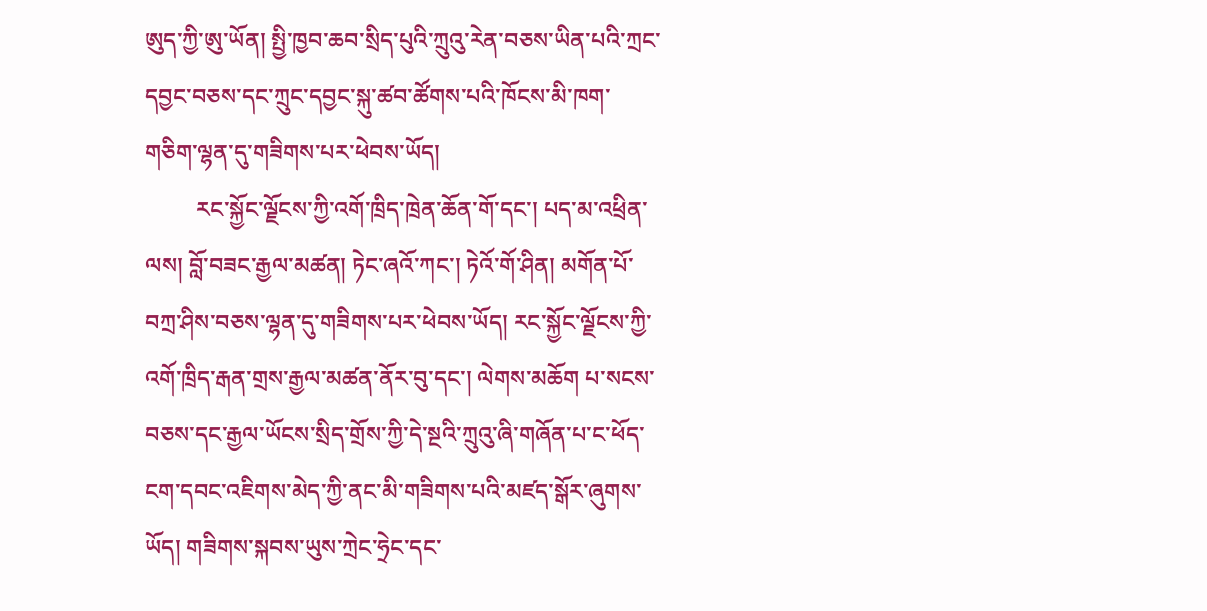ཨུད་ཀྱི་ཨུ་ཡོན། སྤྱི་ཁྱབ་ཆབ་སྲིད་པུའི་ཀྲུའུ་རེན་བཅས་ཡིན་པའི་ཀྲང་དབྱང་བཅས་དང་ཀྲུང་དབྱང་སྐུ་ཚབ་ཚོགས་པའི་ཁོངས་མི་ཁག་གཅིག་ལྷན་དུ་གཟིགས་པར་ཕེབས་ཡོད།
         རང་སྐྱོང་ལྗོངས་ཀྱི་འགོ་ཁྲིད་ཁྲེན་ཆོན་གོ་དང་། པད་མ་འཕྲིན་ལས། བློ་བཟང་རྒྱལ་མཚན། ཏེང་ཞའོ་ཀང་། ཏེའོ་གོ་ཤིན། མགོན་པོ་བཀྲ་ཤིས་བཅས་ལྷན་དུ་གཟིགས་པར་ཕེབས་ཡོད། རང་སྐྱོང་ལྗོངས་ཀྱི་འགོ་ཁྲིད་རྒན་གྲས་རྒྱལ་མཚན་ནོར་བུ་དང་། ལེགས་མཆོག པ་སངས་བཅས་དང་རྒྱལ་ཡོངས་སྲིད་གྲོས་ཀྱི་དེ་སྔའི་ཀྲུའུ་ཞི་གཞོན་པ་ང་ཕོད་ངག་དབང་འཇིགས་མེད་ཀྱི་ནང་མི་གཟིགས་པའི་མཛད་སྒོར་ཞུགས་ཡོད། གཟིགས་སྐབས་ཡུས་ཀྲེང་ཧྲེང་དང་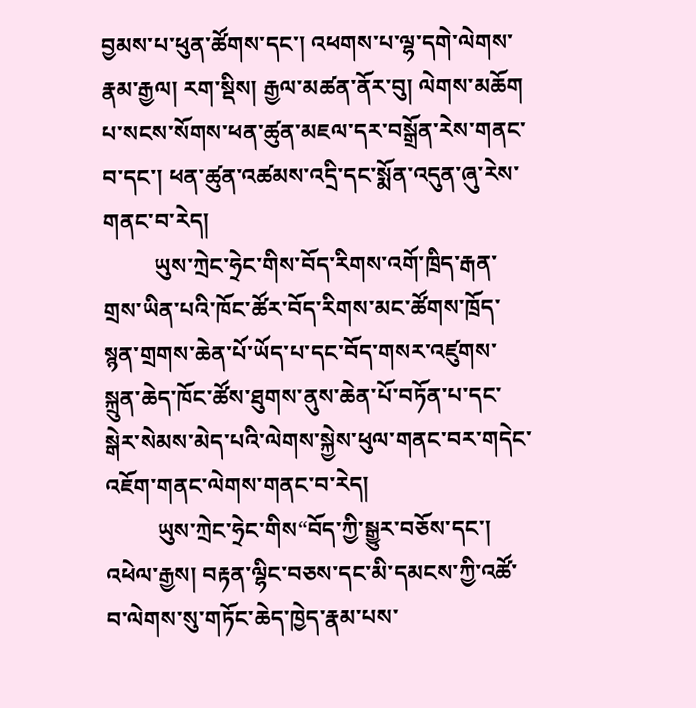བྱམས་པ་ཕུན་ཚོགས་དང་། འཕགས་པ་ལྷ་དགེ་ལེགས་རྣམ་རྒྱལ། རག་སྡིས། རྒྱལ་མཚན་ནོར་བུ། ལེགས་མཆོག པ་སངས་སོགས་ཕན་ཚུན་མཇལ་དར་བསྒྲོན་རེས་གནང་བ་དང་། ཕན་ཚུན་འཚམས་འདྲི་དང་སྨོན་འདུན་ཞུ་རེས་གནང་བ་རེད།
         ཡུས་ཀྲེང་ཧྲེང་གིས་བོད་རིགས་འགོ་ཁྲིད་རྒན་གྲས་ཡིན་པའི་ཁོང་ཚོར་བོད་རིགས་མང་ཚོགས་ཁྲོད་སྙན་གྲགས་ཆེན་པོ་ཡོད་པ་དང་བོད་གསར་འཛུགས་སྐྲུན་ཆེད་ཁོང་ཚོས་ཐུགས་ནུས་ཆེན་པོ་བཏོན་པ་དང་སྒེར་སེམས་མེད་པའི་ལེགས་སྐྱེས་ཕུལ་གནང་བར་གདེང་འཇོག་གནང་ལེགས་གནང་བ་རེད།
         ཡུས་ཀྲེང་ཧྲེང་གིས“བོད་ཀྱི་སྒྱུར་བཅོས་དང་། འཕེལ་རྒྱས། བརྟན་ལྷིང་བཅས་དང་མི་དམངས་ཀྱི་འཚོ་བ་ལེགས་སུ་གཏོང་ཆེད་ཁྱེད་རྣམ་པས་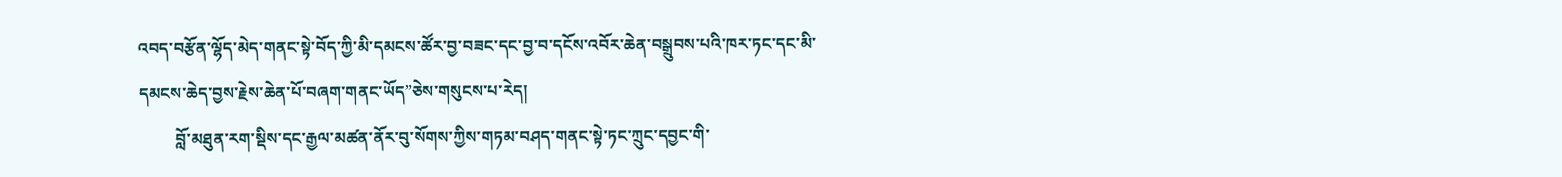འབད་བརྩོན་ལྷོད་མེད་གནང་སྟེ་བོད་ཀྱི་མི་དམངས་ཚོར་བྱ་བཟང་དང་བྱ་བ་དངོས་འབོར་ཆེན་བསྒྲུབས་པའི་ཁར་ཏང་དང་མི་དམངས་ཆེད་བྱས་རྗེས་ཆེན་པོ་བཞག་གནང་ཡོད”ཅེས་གསུངས་པ་རེད།
         བློ་མཐུན་རག་སྡིས་དང་རྒྱལ་མཚན་ནོར་བུ་སོགས་ཀྱིས་གཏམ་བཤད་གནང་སྟེ་ཏང་ཀྲུང་དབྱང་གི་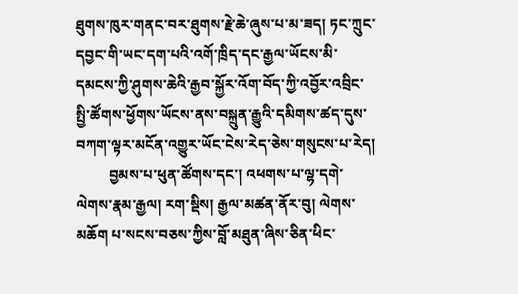ཐུགས་ཁུར་གནང་བར་ཐུགས་རྗེ་ཆེ་ཞུས་པ་མ་ཟད། ཏང་ཀྲུང་དབྱང་གི་ཡང་དག་པའི་འགོ་ཁྲིད་དང་རྒྱལ་ཡོངས་མི་དམངས་ཀྱི་ཤུགས་ཆེའི་རྒྱབ་སྐྱོར་འོག་བོད་ཀྱི་འབྱོར་འབྲིང་སྤྱི་ཚོགས་ཕྱོགས་ཡོངས་ནས་བསྐྲུན་རྒྱུའི་དམིགས་ཚད་དུས་བཀག་ལྟར་མངོན་འགྱུར་ཡོང་ངེས་རེད་ཅེས་གསུངས་པ་རེད།
         བྱམས་པ་ཕུན་ཚོགས་དང་། འཕགས་པ་ལྷ་དགེ་ལེགས་རྣམ་རྒྱལ། རག་སྡིས། རྒྱལ་མཚན་ནོར་བུ། ལེགས་མཆོག པ་སངས་བཅས་ཀྱིས་བློ་མཐུན་ཞིས་ཅིན་ཕིང་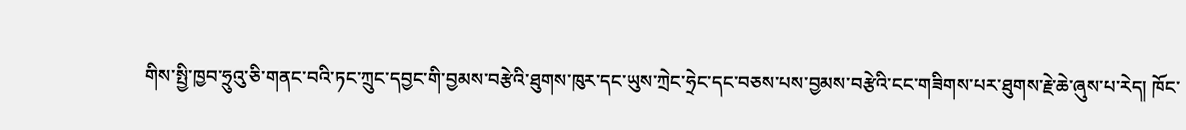གིས་སྤྱི་ཁྱབ་ཧྲུའུ་ཅི་གནང་བའི་ཏང་ཀྲུང་དབྱང་གི་བྱམས་བརྩེའི་ཐུགས་ཁུར་དང་ཡུས་ཀྲེང་ཧྲེང་དང་བཅས་པས་བྱམས་བརྩེའི་ངང་གཟིགས་པར་ཐུགས་རྗེ་ཆེ་ཞུས་པ་རེད། ཁོང་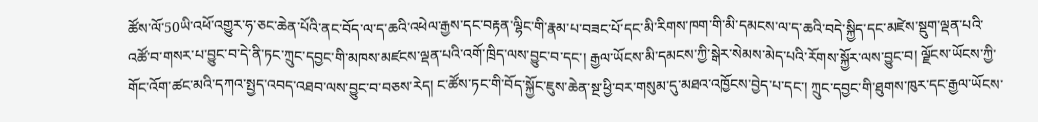ཚོས་ལོ་50ཡི་འཕོ་འགྱུར་ཧ་ཅང་ཆེན་པོའི་ནང་བོད་ལ་ད་ཆའི་འཕེལ་རྒྱས་དང་བརྟན་ལྷིང་གི་རྣམ་པ་བཟང་པོ་དང་མི་རིགས་ཁག་གི་མི་དམངས་ལ་ད་ཆའི་བདེ་སྐྱིད་དང་མཛེས་སྡུག་ལྡན་པའི་འཚོ་བ་གསར་པ་བྱུང་བ་དེ་ནི་ཏང་ཀྲུང་དབྱང་གི་མཁས་མཛངས་ལྡན་པའི་འགོ་ཁྲིད་ལས་བྱུང་བ་དང་། རྒྱལ་ཡོངས་མི་དམངས་ཀྱི་སྒེར་སེམས་མེད་པའི་རོགས་སྐྱོར་ལས་བྱུང་བ། ལྗོངས་ཡོངས་ཀྱི་གོང་འོག་ཚང་མའི་དཀའ་སྤྱད་འབད་འཐབ་ལས་བྱུང་བ་བཅས་རེད། ང་ཚོས་ཏང་གི་བོད་སྐྱོང་ཇུས་ཆེན་སྔ་ཕྱི་བར་གསུམ་དུ་མཐའ་འཁྱོངས་བྱེད་པ་དང་། ཀྲུང་དབྱང་གི་ཐུགས་ཁུར་དང་རྒྱལ་ཡོངས་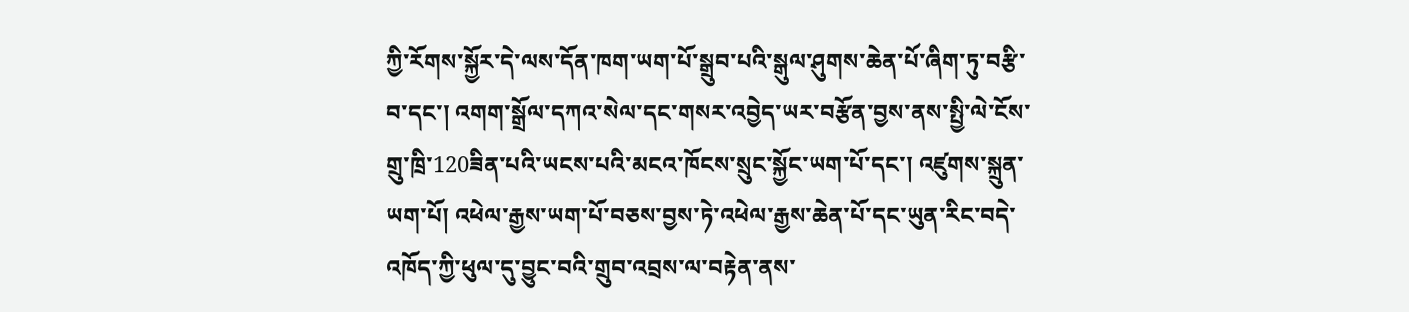ཀྱི་རོགས་སྐྱོར་དེ་ལས་དོན་ཁག་ཡག་པོ་སྒྲུབ་པའི་སྒུལ་ཤུགས་ཆེན་པོ་ཞིག་ཏུ་བརྩི་བ་དང་། འགག་སྒྲོལ་དཀའ་སེལ་དང་གསར་འབྱེད་ཡར་བརྩོན་བྱས་ནས་སྤྱི་ལེ་ངོས་གྲུ་ཁྲི་120ཟིན་པའི་ཡངས་པའི་མངའ་ཁོངས་སྲུང་སྐྱོང་ཡག་པོ་དང་། འཛུགས་སྐྲུན་ཡག་པོ། འཕེལ་རྒྱས་ཡག་པོ་བཅས་བྱས་ཏེ་འཕེལ་རྒྱས་ཆེན་པོ་དང་ཡུན་རིང་བདེ་འཁོད་ཀྱི་ཕུལ་དུ་བྱུང་བའི་གྲུབ་འབྲས་ལ་བརྟེན་ནས་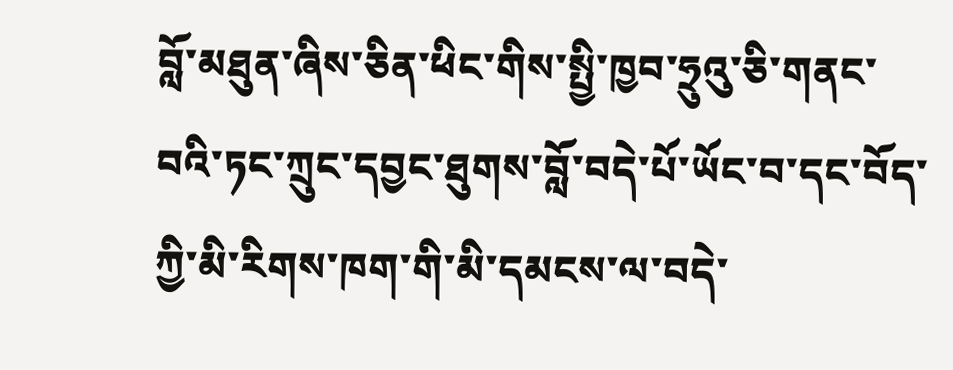བློ་མཐུན་ཞིས་ཅིན་ཕིང་གིས་སྤྱི་ཁྱབ་ཧྲུའུ་ཅི་གནང་བའི་ཏང་ཀྲུང་དབྱང་ཐུགས་བློ་བདེ་པོ་ཡོང་བ་དང་བོད་ཀྱི་མི་རིགས་ཁག་གི་མི་དམངས་ལ་བདེ་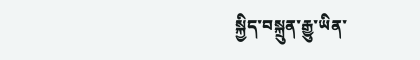སྐྱིད་བསྐྲུན་རྒྱུ་ཡིན་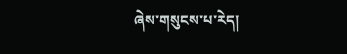ཞེས་གསུངས་པ་རེད།